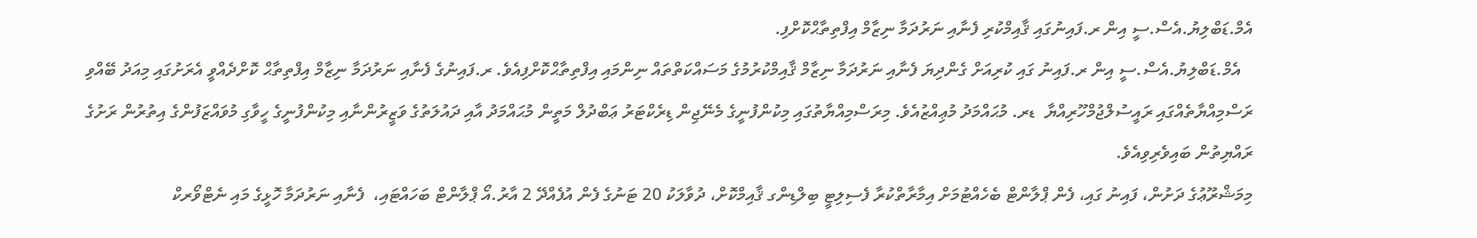އެމް.ޑަބްލިޔު.އެސް.ސީ އިން ރ.ފައިނުގައި ޤާއިމްކުރި ފެނާއި ނަރުދަމާ ނިޒާމް އިފްތިތާޙްކޮށްފި.
   އެމް.ޑަބްލިޔު.އެސް.ސީ އިން ރ.ފައިނު ގައި ކުރިއަށް ގެންދިޔަ ފެނާއި ނަރުދަމާ ނިޒާމް ޤާއިމްކުރުމުގެ މަސައްކަތްތައް ނިންމައި އިފްތިތާޙްކޮށްފިއެވެ. ރ.ފައިނުގެ ފެނާއި ނަރުދަމާ ނިޒާމް އިފްތިތާޙް ކޮށްދެއްވީ އެރަށުގައި މިއަދު ބޭއްވި ރަސްމިއްޔާތެއްގައި ރައީސުލްޖުމްހޫރިއްޔާ  ޑރ. މުޙައްމަދު މުޢިއްޒުއެވެ. މިރަސްމިއްޔާތުގައި މިކުންފުނީގެ މެނޭޖިން ޑިރެކްޓަރު ޢަބްދުލް މަތީން މުޙައްމަދު އާއި ދައުލަތުގެ ވަޒީރުންނާއި މިކުންފުނީގެ ހީވާގި މުވައްޒަފުންގެ އިތުރުން ރަށުގެ ރައްޔިތުން ބައިވެރިވިއެވެ.
މިމަޝްރޫޢުގެ ދަށުން، ފައިނު ގައި، ފެން ޕްލާންޓް ބެހެއްޓުމަށް އިމާރާތްކުރާ ފެސިލިޓީ ބިލްޑިންގ ޤާއިމްކޮށް، ދުވާލަކު 20 ޓަނުގެ ފެން އުފެއްދޭ 2 އާރު.އޯ ޕްލާންޓް ބަހައްޓައި،  ފެނާއި ނަރުދަމާ ހޮޅީގެ މައި ނެޓްވޯރކް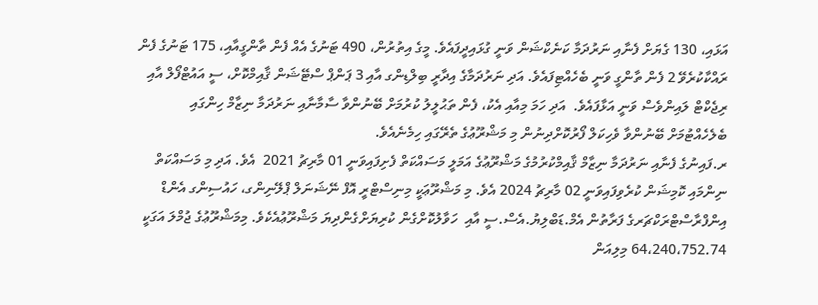އަޅައި، 130 ގެޔަށް ފެނާއި ނަރުދަމާ ކަނެކްޝަން ވަނީ ގުޅައިދީފައެވެ. މީގެ އިތުރުން، 490 ޓަނުގެ އެއް ފެން ތާންގީއާއި، 175 ޓަނުގެ ފެން ރައްކާކުރެވޭ 2 ފެން ތާންގީ ވަނީ ބެހެއްޓިފައެވެ. އަދި ނަރުދަމާގެ އިދާރީ ބިލްޑިންގ އާއި 3 ޕަންޕް ސްޓޭޝަން ޤާއިމްކޮށް، ސީ އައުޓްފޯލް އާއި ރިޖެކްޓް ލައިންވެސް ވަނީ އަޅާފައެވެ.  އަދި ހަމަ މިއާއި އެކު، ފެން ތަޙުލީލު ކުރުމަށް ބޭނުންވާ ސާމާނާއި ނަރުދަމާ ނިޒާމް ހިންގައި ބެލެހެއްޓުމަށް ބޭނުންވާ ވެހިކަލް ފޯރުކޮށްދިނުން މި މަޝްރޫޢުގެ ތެރޭގައި ހިމެނެއެވެ.
ރ.ފައިނުގެ ފެނާއި ނަރުދަމާ ނިޒާމް ޤާއިމްކުރުމުގެ މަޝްރޫޢުގެ އަމަލީ މަސައްކަތް ފެށިފައިވަނީ 01 މާރިޗު 2021  އެވެ. އަދި މި މަސައްކަތް ނިންމައި ކޮމިޝަން ކުރެވިފައިވަނީ 02 މާރިޗު 2024 އެވެ. މި މަޝްރޫޢަކީ މިނިސްޓްރީ އޮފް ނޭޝަނަލް ޕްލޭނިންގ، ހައުސިންގ އެންޑް އިންފްރާސްޓްރަކްޗަރގެ ފަރާތުން އެމް.ޑަބްލިޔު.އެސް.ސީ އާއި  ހަވާލުކޮށްގެން ކުރިޔަށްގެންދިޔަ މަޝްރޫޢުއެކެވެ. މިމަޝްރޫޢުގެ ޖުމްލަ އަގަކީ 64،240،752.74 މިލިއަން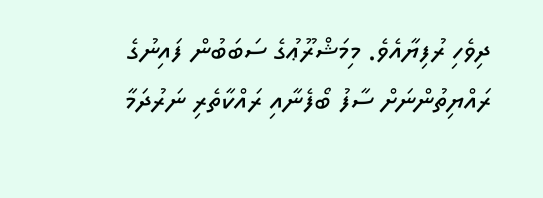ދިވެހި ރުފިޔާއެވެ. މިމަޝްރޫޢުގެ ސަބަބުން ފައިނުގެ ރައްޔިތުންނަށް ސާފު ބޯފެނާއި ރައްކާތެރި ނަރުދަމާ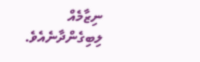ނިޒާމެއް ލިބިގެންދާނެއެވެ.